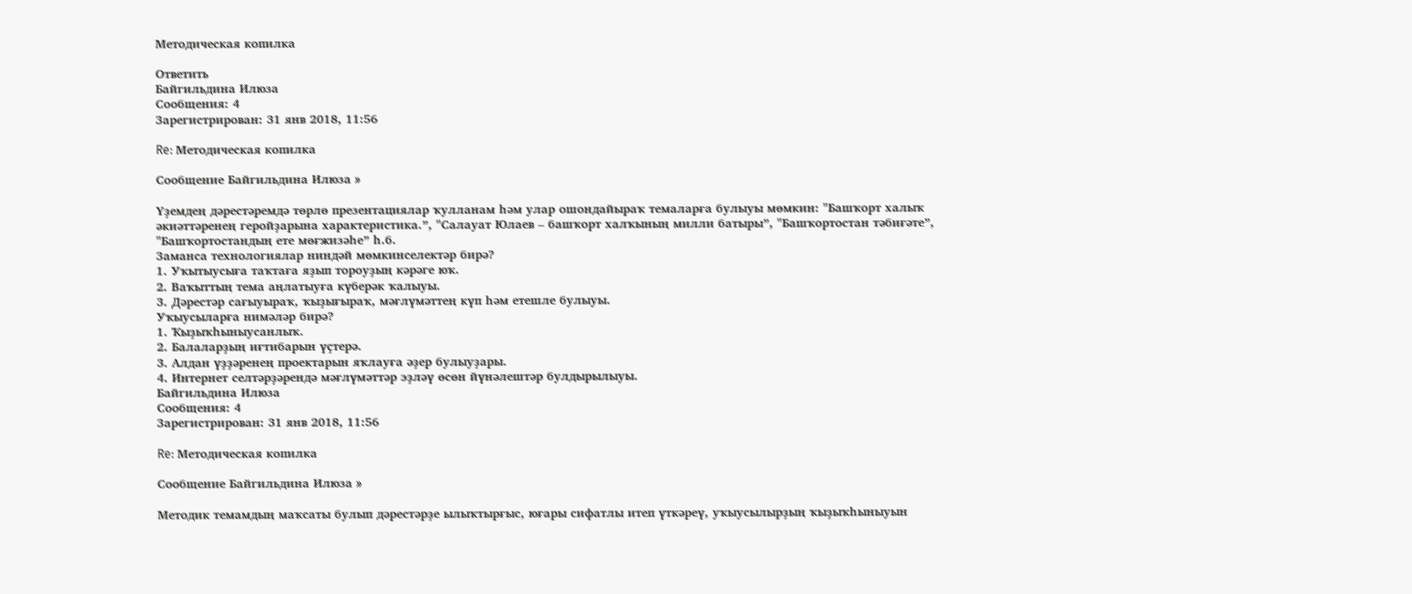Методическая копилка

Ответить
Байгильдина Илюза
Сообщения: 4
Зарегистрирован: 31 янв 2018, 11:56

Re: Методическая копилка

Сообщение Байгильдина Илюза »

Үҙемдең дәрестәремдә төрлө презентациялар ҡулланам һәм улар ошондайыраҡ темаларға булыуы мөмкин: "Башҡорт халыҡ әкиәттәренең геройҙарына характеристика.”, "Салауат Юлаев – башҡорт халҡының милли батыры”, "Башҡортостан тәбиғәте”, "Башҡортостандың ете мөғжизәһе” һ.б.
Заманса технологиялар ниндәй мөмкинселектәр бирә?
1. Уҡытыусыға таҡтаға яҙып тороуҙың кәрәге юҡ.
2. Ваҡыттың тема аңлатыуға күберәк ҡалыуы.
3. Дәрестәр сағыуыраҡ, ҡыҙығыраҡ, мәғлүмәттең күп һәм етешле булыуы.
Уҡыусыларға нимәләр бирә?
1. Ҡыҙыҡһыныусанлыҡ.
2. Балаларҙың иғтибарын үҫтерә.
3. Алдан үҙҙәренең проектарын яҡлауға әҙер булыуҙары.
4. Интернет селтәрҙәрендә мәғлүмәттәр эҙләү өсөн йүнәлештәр булдырылыуы.
Байгильдина Илюза
Сообщения: 4
Зарегистрирован: 31 янв 2018, 11:56

Re: Методическая копилка

Сообщение Байгильдина Илюза »

Методик темамдың маҡсаты булып дәрестәрҙе ылыҡтырғыс, юғары сифатлы итеп үткәреү, уҡыусылырҙың ҡыҙыҡһыныуын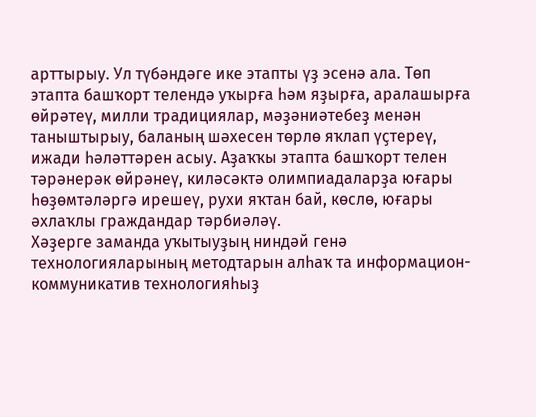арттырыу. Ул түбәндәге ике этапты үҙ эсенә ала. Төп этапта башҡорт телендә уҡырға һәм яҙырға, аралашырға өйрәтеү, милли традициялар, мәҙәниәтебеҙ менән таныштырыу, баланың шәхесен төрлө яҡлап үҫтереү, ижади һәләттәрен асыу. Аҙаҡҡы этапта башҡорт телен тәрәнерәк өйрәнеү, киләсәктә олимпиадаларҙа юғары һөҙөмтәләргә ирешеү, рухи яҡтан бай, көслө, юғары әхлаҡлы граждандар тәрбиәләү.
Хәҙерге заманда уҡытыуҙың ниндәй генә технологияларының методтарын алһаҡ та информацион-коммуникатив технологияһыҙ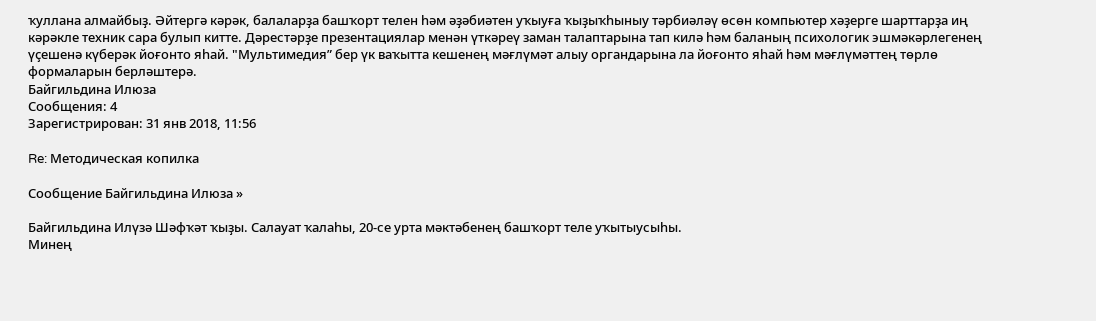ҡуллана алмайбыҙ. Әйтергә кәрәк, балаларҙа башҡорт телен һәм әҙәбиәтен уҡыуға ҡыҙыҡһыныу тәрбиәләү өсөн компьютер хәҙерге шарттарҙа иң кәрәкле техник сара булып китте. Дәрестәрҙе презентациялар менән үткәреү заман талаптарына тап килә һәм баланың психологик эшмәкәрлегенең үҫешенә күберәк йоғонто яһай. "Мультимедия” бер үк ваҡытта кешенең мәғлүмәт алыу органдарына ла йоғонто яһай һәм мәғлүмәттең төрлө формаларын берләштерә.
Байгильдина Илюза
Сообщения: 4
Зарегистрирован: 31 янв 2018, 11:56

Re: Методическая копилка

Сообщение Байгильдина Илюза »

Байгильдина Илүзә Шәфҡәт ҡыҙы. Салауат ҡалаһы, 20-се урта мәктәбенең башҡорт теле уҡытыусыһы.
Минең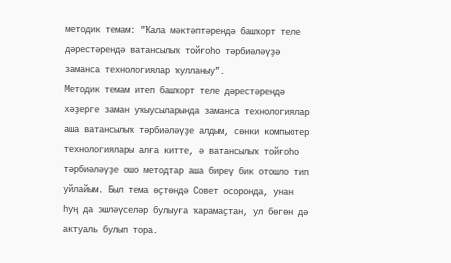методик темам: "Ҡала мәктәптәрендә башҡорт теле дәрестәрендә ватансылыҡ тойғоһо тәрбиәләүҙә заманса технологиялар ҡулланыу”.
Методик темам итеп башҡорт теле дәрестәрендә хәҙерге заман уҡыусыларында заманса технологиялар аша ватансылыҡ тәрбиәләүҙе алдым, сөнки компьютер технологиялары алға китте, ә ватансылыҡ тойғоһо тәрбиәләүҙе ошо методтар аша биреү бик отошло тип уйлайым. Был тема өҫтөндә Совет осоронда, унан һуң да эшләүселәр булыуға ҡарамаҫтан, ул бөгөн дә актуаль булып тора.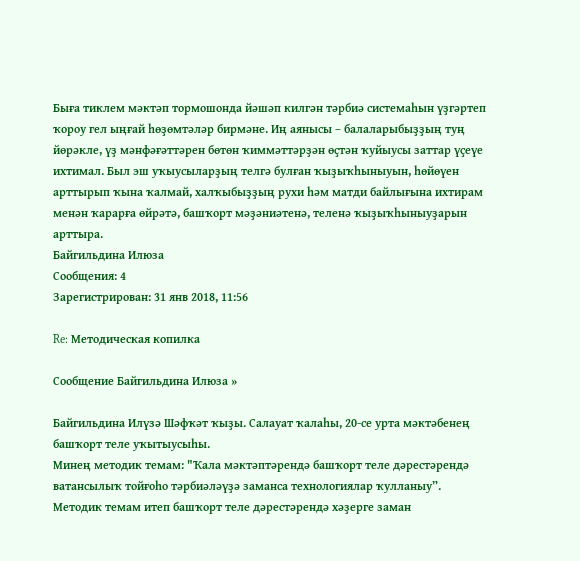Быға тиклем мәктәп тормошонда йәшәп килгән тәрбиә системаһын үҙгәртеп ҡороу гел ыңғай һөҙөмтәләр бирмәне. Иң аянысы – балаларыбыҙҙың туң йөрәкле, үҙ мәнфәғәттәрен бөтөн ҡиммәттәрҙән өҫтән ҡуйыусы заттар үҫеүе ихтимал. Был эш уҡыусыларҙың телгә булған ҡыҙыҡһыныуын, һөйөүен арттырып ҡына ҡалмай, халҡыбыҙҙың рухи һәм матди байлығына ихтирам менән ҡарарға өйрәтә, башҡорт мәҙәниәтенә, теленә ҡыҙыҡһыныуҙарын арттыра.
Байгильдина Илюза
Сообщения: 4
Зарегистрирован: 31 янв 2018, 11:56

Re: Методическая копилка

Сообщение Байгильдина Илюза »

Байгильдина Илүзә Шәфҡәт ҡыҙы. Салауат ҡалаһы, 20-се урта мәктәбенең башҡорт теле уҡытыусыһы.
Минең методик темам: "Ҡала мәктәптәрендә башҡорт теле дәрестәрендә ватансылыҡ тойғоһо тәрбиәләүҙә заманса технологиялар ҡулланыу”.
Методик темам итеп башҡорт теле дәрестәрендә хәҙерге заман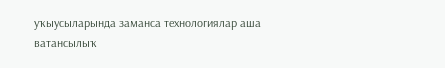уҡыусыларында заманса технологиялар аша ватансылыҡ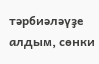тәрбиәләүҙе алдым, сөнки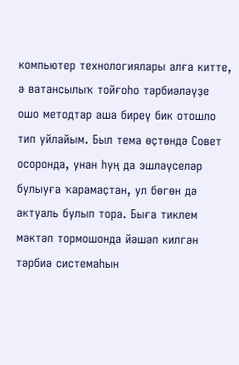компьютер технологиялары алға китте, ә ватансылыҡ тойғоһо тәрбиәләүҙе ошо методтар аша биреү бик отошло тип уйлайым. Был тема өҫтөндә Совет осоронда, унан һуң да эшләүселәр булыуға ҡарамаҫтан, ул бөгөн дә актуаль булып тора. Быға тиклем мәктәп тормошонда йәшәп килгән тәрбиә системаһын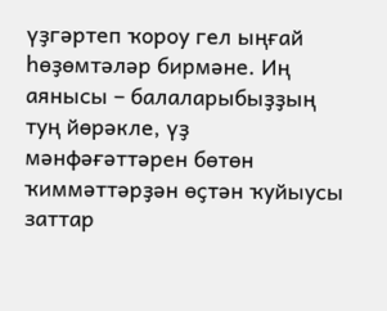үҙгәртеп ҡороу гел ыңғай һөҙөмтәләр бирмәне. Иң аянысы – балаларыбыҙҙың туң йөрәкле, үҙ мәнфәғәттәрен бөтөн ҡиммәттәрҙән өҫтән ҡуйыусы заттар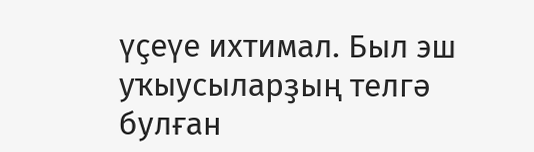үҫеүе ихтимал. Был эш уҡыусыларҙың телгә булған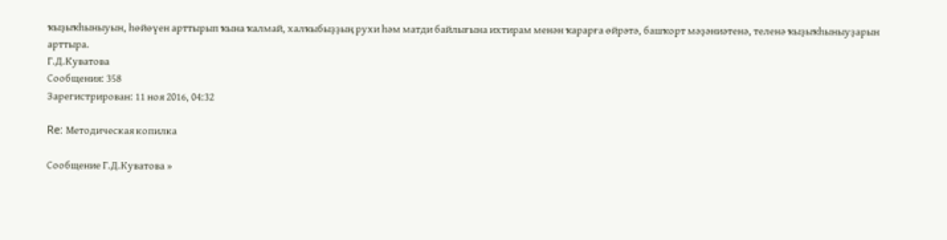ҡыҙыҡһыныуын, һөйөүен арттырып ҡына ҡалмай, халҡыбыҙҙың рухи һәм матди байлығына ихтирам менән ҡарарға өйрәтә, башҡорт мәҙәниәтенә, теленә ҡыҙыҡһыныуҙарын арттыра.
Г.Д.Куватова
Сообщения: 358
Зарегистрирован: 11 ноя 2016, 04:32

Re: Методическая копилка

Сообщение Г.Д.Куватова »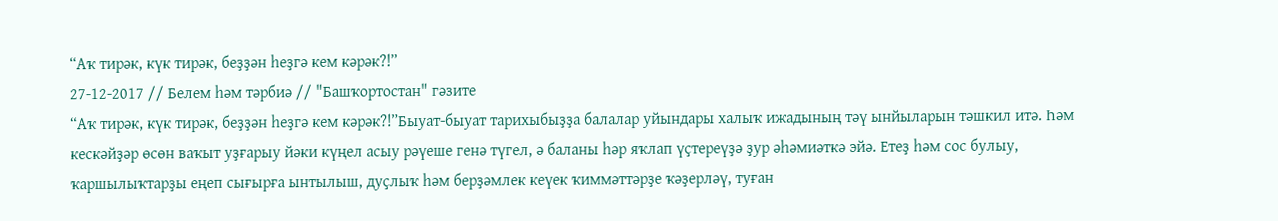“Аҡ тирәк, күк тирәк, беҙҙән һеҙгә кем кәрәк?!”
27-12-2017 // Белем һәм тәрбиә // "Башҡортостан" гәзите
“Аҡ тирәк, күк тирәк, беҙҙән һеҙгә кем кәрәк?!”Быуат-быуат тарихыбыҙҙа балалар уйындары халыҡ ижадының тәү ынйыларын тәшкил итә. Һәм кескәйҙәр өсөн ваҡыт уҙғарыу йәки күңел асыу рәүеше генә түгел, ә баланы һәр яҡлап үҫтереүҙә ҙур әһәмиәткә эйә. Етеҙ һәм сос булыу, ҡаршылыҡтарҙы еңеп сығырға ынтылыш, дуҫлыҡ һәм берҙәмлек кеүек ҡиммәттәрҙе ҡәҙерләү, туған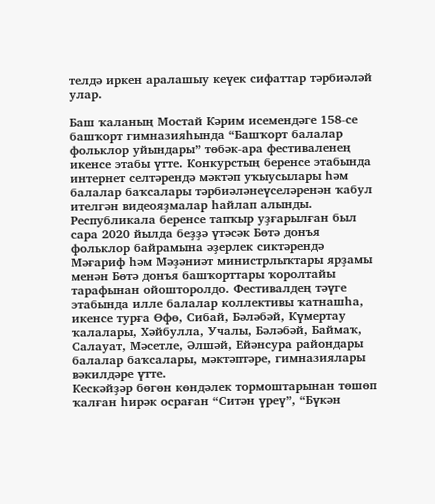телдә иркен аралашыу кеүек сифаттар тәрбиәләй улар.

Баш ҡаланың Мостай Кәрим исемендәге 158-се башҡорт гимназияһында “Башҡорт балалар фольклор уйындары” төбәк-ара фестиваленең икенсе этабы үтте. Конкурстың беренсе этабында интернет селтәрендә мәктәп уҡыусылары һәм балалар баҡсалары тәрбиәләнеүселәренән ҡабул ителгән видеояҙмалар һайлап алынды. Республикала беренсе тапҡыр уҙғарылған был сара 2020 йылда беҙҙә үтәсәк Бөтә донъя фольклор байрамына әҙерлек сиктәрендә Мәғариф һәм Мәҙәниәт министрлыҡтары ярҙамы менән Бөтә донъя башҡорттары ҡоролтайы тарафынан ойошторолдо. Фестивалдең тәүге этабында илле балалар коллективы ҡатнашһа, икенсе турға Өфө, Сибай, Бәләбәй, Күмертау ҡалалары, Хәйбулла, Учалы, Бәләбәй, Баймаҡ, Салауат, Мәсетле, Әлшәй, Ейәнсура райондары балалар баҡсалары, мәктәптәре, гимназиялары вәкилдәре үтте.
Кескәйҙәр бөгөн көндәлек тормоштарынан төшөп ҡалған һирәк осраған “Ситән үреү”, “Бүкән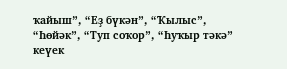ҡайыш”, “Еҙ бүкән”, “Ҡылыс”, “Һөйәк”, “Туп соҡор”, “Һуҡыр тәкә” кеүек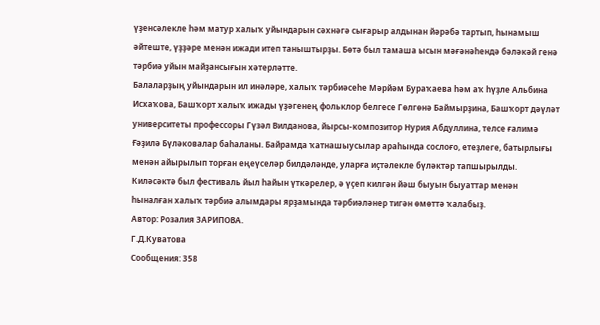үҙенсәлекле һәм матур халыҡ уйындарын сәхнәгә сығарыр алдынан йәрәбә тартып, һынамыш әйтеште, үҙҙәре менән ижади итеп таныштырҙы. Бөтә был тамаша ысын мәғәнәһендә бәләкәй генә тәрбиә уйын майҙансығын хәтерләтте.
Балаларҙың уйындарын ил инәләре, халыҡ тәрбиәсеһе Мәрйәм Бураҡаева һәм аҡ һүҙле Альбина Исхаҡова, Башҡорт халыҡ ижады үҙәгенең фольклор белгесе Гөлгөнә Баймырҙина, Башҡорт дәүләт университеты профессоры Гүзәл Вилданова, йырсы-композитор Нурия Абдуллина, телсе ғалимә Ғәҙилә Бүләковалар баһаланы. Байрамда ҡатнашыусылар араһында сослоғо, етеҙлеге, батырлығы менән айырылып торған еңеүселәр билдәләнде, уларға иҫтәлекле бүләктәр тапшырылды.
Киләсәктә был фестиваль йыл һайын үткәрелер, ә үҫеп килгән йәш быуын быуаттар менән һыналған халыҡ тәрбиә алымдары ярҙамында тәрбиәләнер тигән өмөттә ҡалабыҙ.
Автор: Розалия ЗАРИПОВА.
Г.Д.Куватова
Сообщения: 358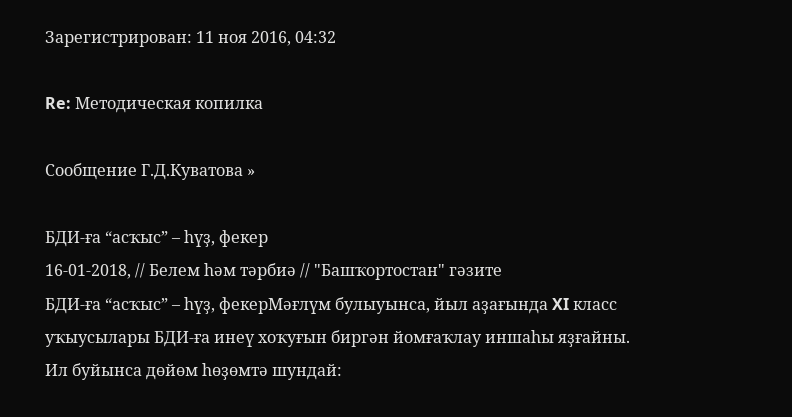Зарегистрирован: 11 ноя 2016, 04:32

Re: Методическая копилка

Сообщение Г.Д.Куватова »

БДИ-ға “асҡыс” – һүҙ, фекер
16-01-2018, // Белем һәм тәрбиә // "Башҡортостан" гәзите
БДИ-ға “асҡыс” – һүҙ, фекерМәғлүм булыуынса, йыл аҙағында XI класс уҡыусылары БДИ-ға инеү хоҡуғын биргән йомғаҡлау иншаһы яҙғайны. Ил буйынса дөйөм һөҙөмтә шундай: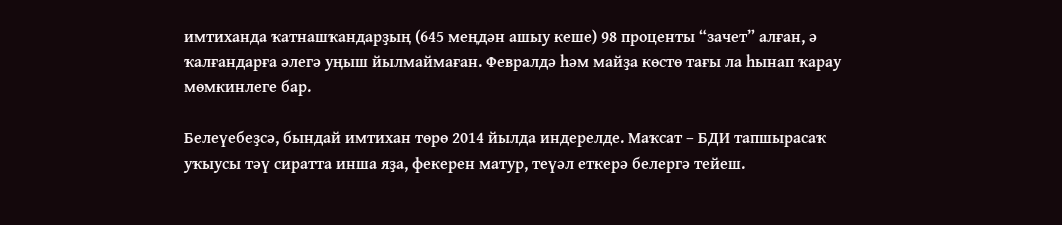имтиханда ҡатнашҡандарҙың (645 меңдән ашыу кеше) 98 проценты “зачет” алған, ә ҡалғандарға әлегә уңыш йылмаймаған. Февралдә һәм майҙа көстө тағы ла һынап ҡарау мөмкинлеге бар.

Белеүебеҙсә, бындай имтихан төрө 2014 йылда индерелде. Маҡсат – БДИ тапшырасаҡ уҡыусы тәү сиратта инша яҙа, фекерен матур, теүәл еткерә белергә тейеш.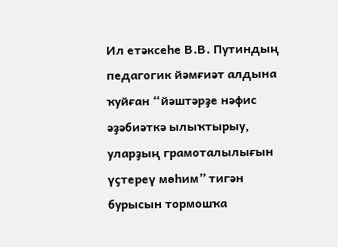Ил етәксеһе В.В. Путиндың педагогик йәмғиәт алдына ҡуйған “йәштәрҙе нәфис әҙәбиәткә ылыҡтырыу, уларҙың грамоталылығын үҫтереү мөһим” тигән бурысын тормошҡа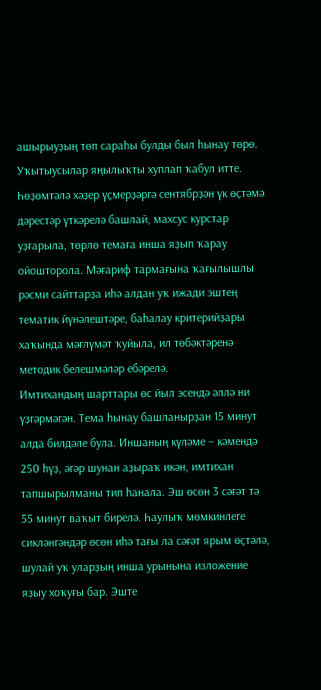ашырыуҙың төп сараһы булды был һынау төрө. Уҡытыусылар яңылыҡты хуплап ҡабул итте. Һөҙөмтәлә хәҙер үҫмерҙәргә сентябрҙән үк өҫтәмә дәрестәр үткәрелә башлай, махсус курстар уҙғарыла, төрлө темаға инша яҙып ҡарау ойошторола. Мәғариф тармағына ҡағылышлы рәсми сайттарҙа иһә алдан уҡ ижади эштең тематик йүнәлештәре, баһалау критерийҙары хаҡында мәғлүмәт ҡуйыла, ил төбәктәренә методик белешмәләр ебәрелә.
Имтихандың шарттары өс йыл эсендә әллә ни үҙгәрмәгән. Тема һынау башланырҙан 15 минут алда билдәле була. Иншаның күләме – кәмендә 250 һүҙ, әгәр шунан аҙыраҡ икән, имтихан тапшырылманы тип һанала. Эш өсөн 3 сәғәт тә 55 минут ваҡыт бирелә. Һаулыҡ мөмкинлеге сикләнгәндәр өсөн иһә тағы ла сәғәт ярым өҫтәлә, шулай уҡ уларҙың инша урынына изложение яҙыу хоҡуғы бар. Эште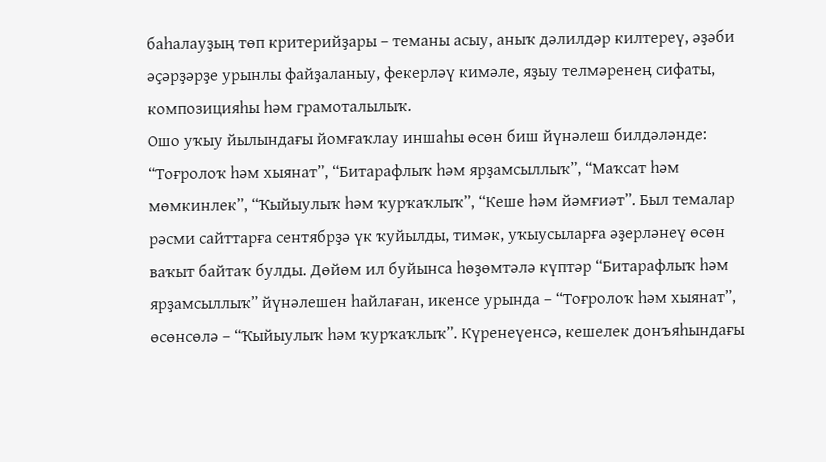баһалауҙың төп критерийҙары – теманы асыу, аныҡ дәлилдәр килтереү, әҙәби әҫәрҙәрҙе урынлы файҙаланыу, фекерләү кимәле, яҙыу телмәренең сифаты, композицияһы һәм грамоталылыҡ.
Ошо уҡыу йылындағы йомғаҡлау иншаһы өсөн биш йүнәлеш билдәләнде: “Тоғролоҡ һәм хыянат”, “Битарафлыҡ һәм ярҙамсыллыҡ”, “Маҡсат һәм мөмкинлек”, “Ҡыйыулыҡ һәм ҡурҡаҡлыҡ”, “Кеше һәм йәмғиәт”. Был темалар рәсми сайттарға сентябрҙә үк ҡуйылды, тимәк, уҡыусыларға әҙерләнеү өсөн ваҡыт байтаҡ булды. Дөйөм ил буйынса һөҙөмтәлә күптәр “Битарафлыҡ һәм ярҙамсыллыҡ” йүнәлешен һайлаған, икенсе урында – “Тоғролоҡ һәм хыянат”, өсөнсөлә – “Ҡыйыулыҡ һәм ҡурҡаҡлыҡ”. Күренеүенсә, кешелек донъяһындағы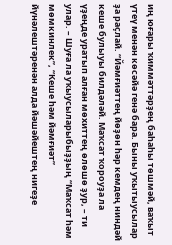иң юғары ҡиммәттәрҙең баһаһы төшмәй, ваҡыт үтеү менән көсәйә генә бара. Быны уҡытыусылар ҙа раҫлай. “Йәмғиәттең йөҙөн һәр кемдең ниндәй кеше булыуы билдәләй. Маҡсат ҡороуҙа ла үҙеңде уратып алған мөхиттең өлөшө ҙур, – ти улар. – Шуға ла уҡыусыларыбыҙҙың “Маҡсат һәм мөмкинлек”, “Кеше һәм йәмғиәт” йүнәлештәренән алда йәшәйештең нигеҙе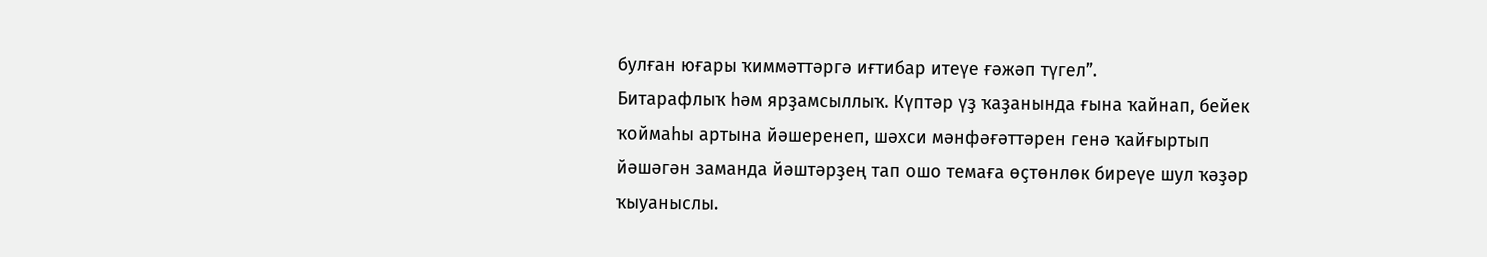булған юғары ҡиммәттәргә иғтибар итеүе ғәжәп түгел”.
Битарафлыҡ һәм ярҙамсыллыҡ. Күптәр үҙ ҡаҙанында ғына ҡайнап, бейек ҡоймаһы артына йәшеренеп, шәхси мәнфәғәттәрен генә ҡайғыртып йәшәгән заманда йәштәрҙең тап ошо темаға өҫтөнлөк биреүе шул ҡәҙәр ҡыуаныслы.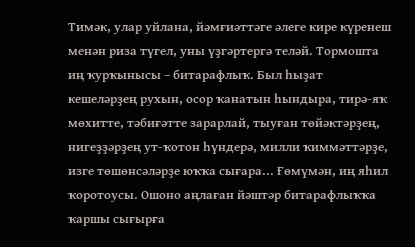Тимәк, улар уйлана, йәмғиәттәге әлеге кире күренеш менән риза түгел, уны үҙгәртергә теләй. Тормошта иң ҡурҡынысы – битарафлыҡ. Был һыҙат кешеләрҙең рухын, осор ҡанатын һындыра, тирә-яҡ мөхитте, тәбиғәтте зарарлай, тыуған төйәктәрҙең, нигеҙҙәрҙең ут-ҡотон һүндерә, милли ҡиммәттәрҙе, изге төшөнсәләрҙе юҡҡа сығара... Ғөмүмән, иң яһил ҡоротоусы. Ошоно аңлаған йәштәр битарафлыҡҡа ҡаршы сығырға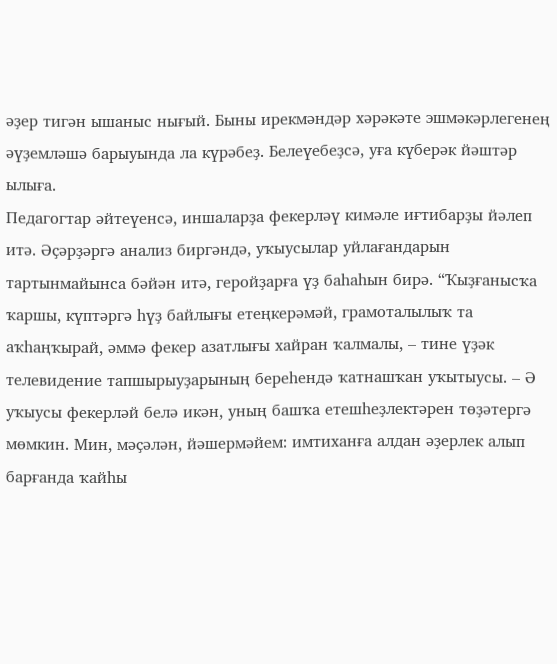әҙер тигән ышаныс нығый. Быны ирекмәндәр хәрәкәте эшмәкәрлегенең әүҙемләшә барыуында ла күрәбеҙ. Белеүебеҙсә, уға күберәк йәштәр ылыға.
Педагогтар әйтеүенсә, иншаларҙа фекерләү кимәле иғтибарҙы йәлеп итә. Әҫәрҙәргә анализ биргәндә, уҡыусылар уйлағандарын тартынмайынса бәйән итә, геройҙарға үҙ баһаһын бирә. “Ҡыҙғанысҡа ҡаршы, күптәргә һүҙ байлығы етеңкерәмәй, грамоталылыҡ та аҡһаңҡырай, әммә фекер азатлығы хайран ҡалмалы, – тине үҙәк телевидение тапшырыуҙарының береһендә ҡатнашҡан уҡытыусы. – Ә уҡыусы фекерләй белә икән, уның башҡа етешһеҙлектәрен төҙәтергә мөмкин. Мин, мәҫәлән, йәшермәйем: имтиханға алдан әҙерлек алып барғанда ҡайһы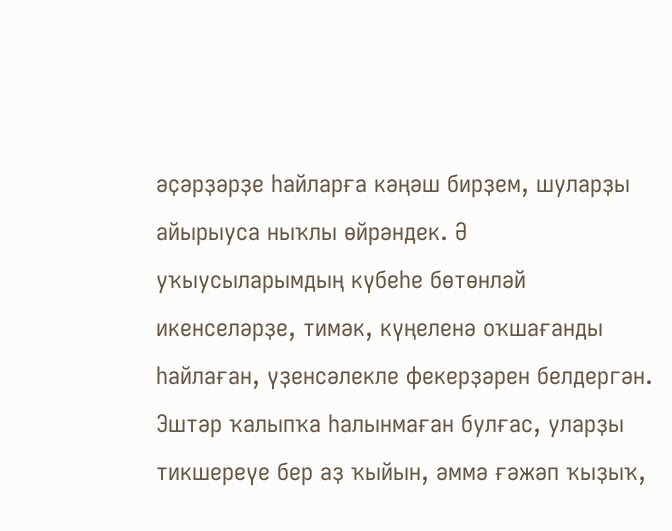әҫәрҙәрҙе һайларға кәңәш бирҙем, шуларҙы айырыуса ныҡлы өйрәндек. Ә уҡыусыларымдың күбеһе бөтөнләй икенселәрҙе, тимәк, күңеленә оҡшағанды һайлаған, үҙенсәлекле фекерҙәрен белдергән. Эштәр ҡалыпҡа һалынмаған булғас, уларҙы тикшереүе бер аҙ ҡыйын, әммә ғәжәп ҡыҙыҡ,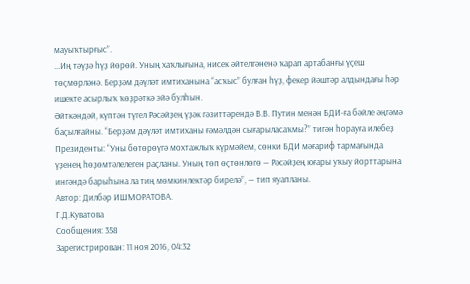мауыҡтырғыс”.
...Иң тәүҙә һүҙ йөрөй. Уның хаҡлығына, нисек әйтелгәненә ҡарап артабанғы үҫеш төҫмөрләнә. Берҙәм дәүләт имтиханына “асҡыс” булған һүҙ, фекер йәштәр алдындағы һәр ишекте асырлыҡ ҡөҙрәткә эйә булһын.
Әйткәндәй, күптән түгел Рәсәйҙең үҙәк гәзиттәрендә В.В. Путин менән БДИ-ға бәйле әңгәмә баҫылғайны. “Берҙәм дәүләт имтиханы ғәмәлдән сығарыласаҡмы?” тигән һорауға илебеҙ Президенты: “Уны бөтөрөүгә мохтажлыҡ күрмәйем, сөнки БДИ мәғариф тармағында үҙенең һөҙөмтәлелеген раҫланы. Уның төп өҫтөнлөгө — Рәсәйҙең юғары уҡыу йорттарына ингәндә барыһына ла тиң мөмкинлектәр бирелә”, — тип яуапланы.
Автор: Дилбәр ИШМОРАТОВА.
Г.Д.Куватова
Сообщения: 358
Зарегистрирован: 11 ноя 2016, 04:32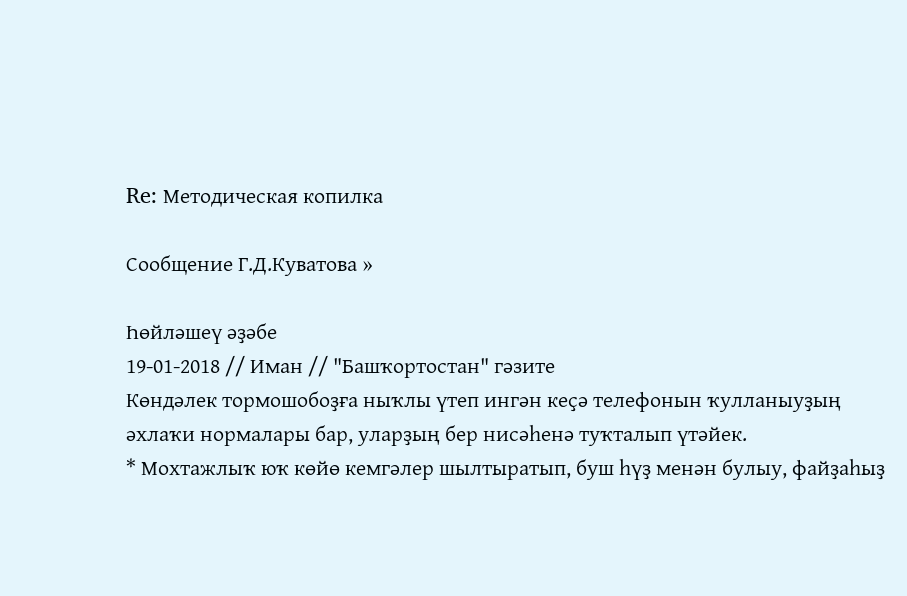Re: Методическая копилка

Сообщение Г.Д.Куватова »

Һөйләшеү әҙәбе
19-01-2018 // Иман // "Башҡортостан" гәзите
Көндәлек тормошобоҙға ныҡлы үтеп ингән кеҫә телефонын ҡулланыуҙың әхлаҡи нормалары бар, уларҙың бер нисәһенә туҡталып үтәйек.
* Мохтажлыҡ юҡ көйө кемгәлер шылтыратып, буш һүҙ менән булыу, файҙаһыҙ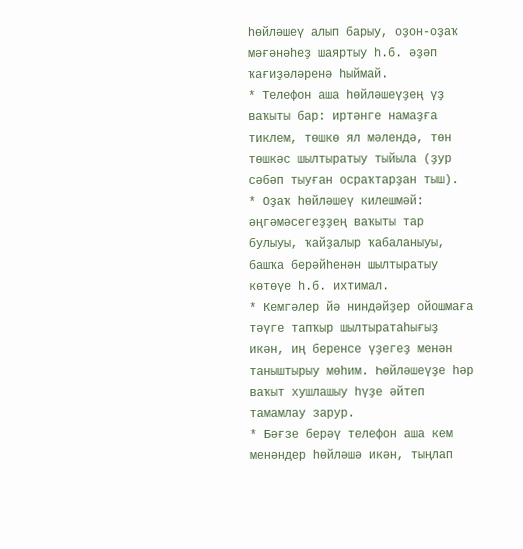һөйләшеү алып барыу, оҙон-оҙаҡ мәғәнәһеҙ шаяртыу һ.б. әҙәп ҡағиҙәләренә һыймай.
* Телефон аша һөйләшеүҙең үҙ ваҡыты бар: иртәнге намаҙға тиклем, төшкө ял мәлендә, төн төшкәс шылтыратыу тыйыла (ҙур сәбәп тыуған осраҡтарҙан тыш).
* Оҙаҡ һөйләшеү килешмәй: әңгәмәсегеҙҙең ваҡыты тар булыуы, ҡайҙалыр ҡабаланыуы, башҡа берәйһенән шылтыратыу көтөүе һ.б. ихтимал.
* Кемгәлер йә ниндәйҙер ойошмаға тәүге тапҡыр шылтыратаһығыҙ икән, иң беренсе үҙегеҙ менән таныштырыу мөһим. Һөйләшеүҙе һәр ваҡыт хушлашыу һүҙе әйтеп тамамлау зарур.
* Бәғзе берәү телефон аша кем менәндер һөйләшә икән, тыңлап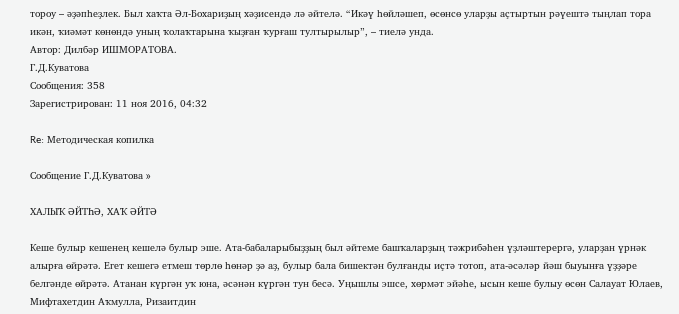тороу – әҙәпһеҙлек. Был хаҡта Әл-Бохариҙың хәҙисендә лә әйтелә. “Икәү һөйләшеп, өсөнсө уларҙы аҫтыртын рәүештә тыңлап тора икән, ҡиәмәт көнөндә уның ҡолаҡтарына ҡыҙған ҡурғаш тултырылыр”, – тиелә унда.
Автор: Дилбәр ИШМОРАТОВА.
Г.Д.Куватова
Сообщения: 358
Зарегистрирован: 11 ноя 2016, 04:32

Re: Методическая копилка

Сообщение Г.Д.Куватова »

ХАЛЫҠ ӘЙТҺӘ, ХАҠ ӘЙТӘ

Кеше булыр кешенең кешелә булыр эше. Ата-бабаларыбыҙҙың был әйтеме башҡаларҙың тәжрибәһен үҙләштерергә, уларҙан үрнәк алырға өйрәтә. Егет кешегә етмеш төрлө һөнәр ҙә аҙ, булыр бала бишектән булғанды иҫтә тотоп, ата-әсәләр йәш быуынға үҙҙәре белгәнде өйрәтә. Атанан күргән уҡ юна, әсәнән күргән тун бесә. Уңышлы эшсе, хөрмәт эйәһе, ысын кеше булыу өсөн Салауат Юлаев, Мифтахетдин Аҡмулла, Ризаитдин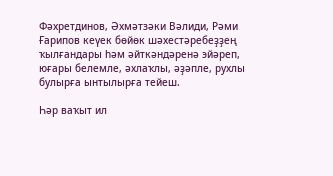Фәхретдинов, Әхмәтзәки Вәлиди, Рәми Ғарипов кеүек бөйөк шәхестәребеҙҙең ҡылғандары һәм әйткәндәренә эйәреп, юғары белемле, әхлаҡлы, әҙәпле, рухлы булырға ынтылырға тейеш.

Һәр ваҡыт ил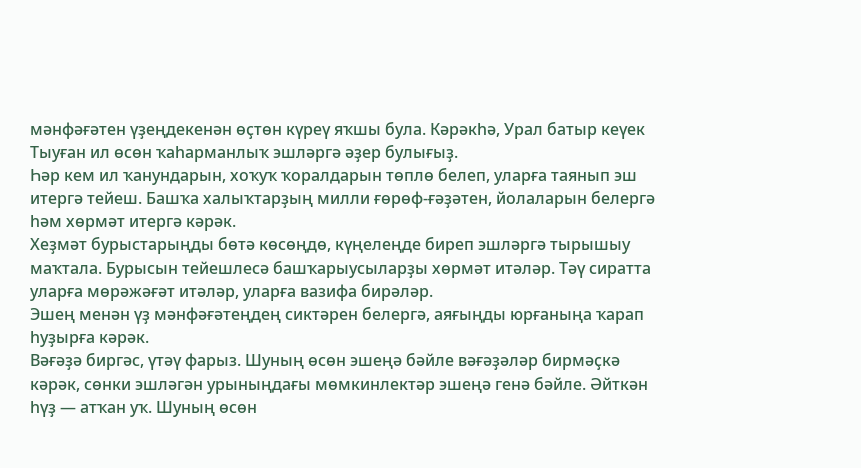мәнфәғәтен үҙеңдекенән өҫтөн күреү яҡшы була. Кәрәкһә, Урал батыр кеүек Тыуған ил өсөн ҡаһарманлыҡ эшләргә әҙер булығыҙ.
Һәр кем ил ҡанундарын, хоҡуҡ ҡоралдарын төплө белеп, уларға таянып эш итергә тейеш. Башҡа халыҡтарҙың милли ғөрөф-ғәҙәтен, йолаларын белергә һәм хөрмәт итергә кәрәк.
Хеҙмәт бурыстарыңды бөтә көсөңдө, күңелеңде биреп эшләргә тырышыу маҡтала. Бурысын тейешлесә башҡарыусыларҙы хөрмәт итәләр. Тәү сиратта уларға мөрәжәғәт итәләр, уларға вазифа бирәләр.
Эшең менән үҙ мәнфәғәтеңдең сиктәрен белергә, аяғыңды юрғаныңа ҡарап һуҙырға кәрәк.
Вәғәҙә биргәс, үтәү фарыз. Шуның өсөн эшеңә бәйле вәғәҙәләр бирмәҫкә кәрәк, сөнки эшләгән урыныңдағы мөмкинлектәр эшеңә генә бәйле. Әйткән һүҙ — атҡан уҡ. Шуның өсөн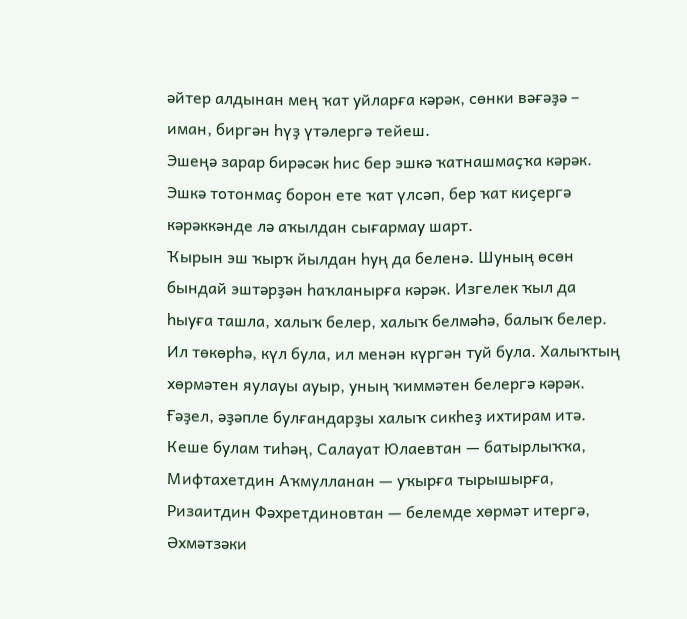әйтер алдынан мең ҡат уйларға кәрәк, сөнки вәғәҙә – иман, биргән һүҙ үтәлергә тейеш.
Эшеңә зарар бирәсәк һис бер эшкә ҡатнашмаҫҡа кәрәк. Эшкә тотонмаҫ борон ете ҡат үлсәп, бер ҡат киҫергә кәрәккәнде лә аҡылдан сығармау шарт.
Ҡырын эш ҡырҡ йылдан һуң да беленә. Шуның өсөн бындай эштәрҙән һаҡланырға кәрәк. Изгелек ҡыл да һыуға ташла, халыҡ белер, халыҡ белмәһә, балыҡ белер.
Ил төкөрһә, күл була, ил менән күргән туй була. Халыҡтың хөрмәтен яулауы ауыр, уның ҡиммәтен белергә кәрәк. Ғәҙел, әҙәпле булғандарҙы халыҡ сикһеҙ ихтирам итә.
Кеше булам тиһәң, Салауат Юлаевтан — батырлыҡҡа, Мифтахетдин Аҡмулланан — уҡырға тырышырға, Ризаитдин Фәхретдиновтан — белемде хөрмәт итергә, Әхмәтзәки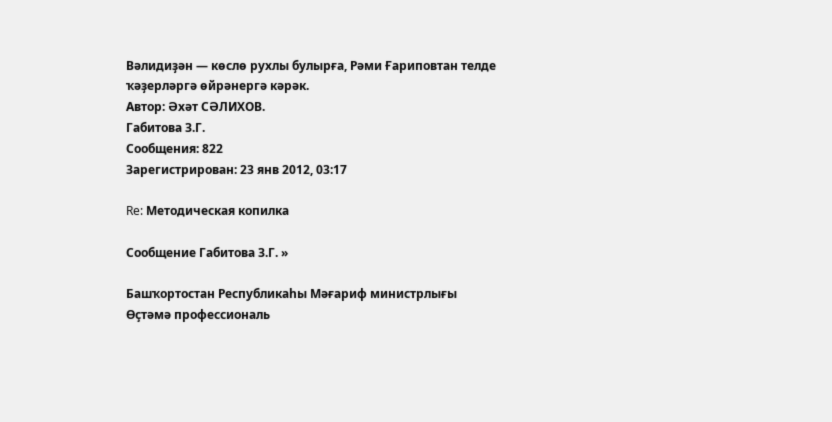Вәлидиҙән — көслө рухлы булырға, Рәми Ғариповтан телде ҡәҙерләргә өйрәнергә кәрәк.
Автор: Әхәт СӘЛИХОВ.
Габитова З.Г.
Сообщения: 822
Зарегистрирован: 23 янв 2012, 03:17

Re: Методическая копилка

Сообщение Габитова З.Г. »

Башҡортостан Республикаһы Мәғариф министрлығы
Өҫтәмә профессиональ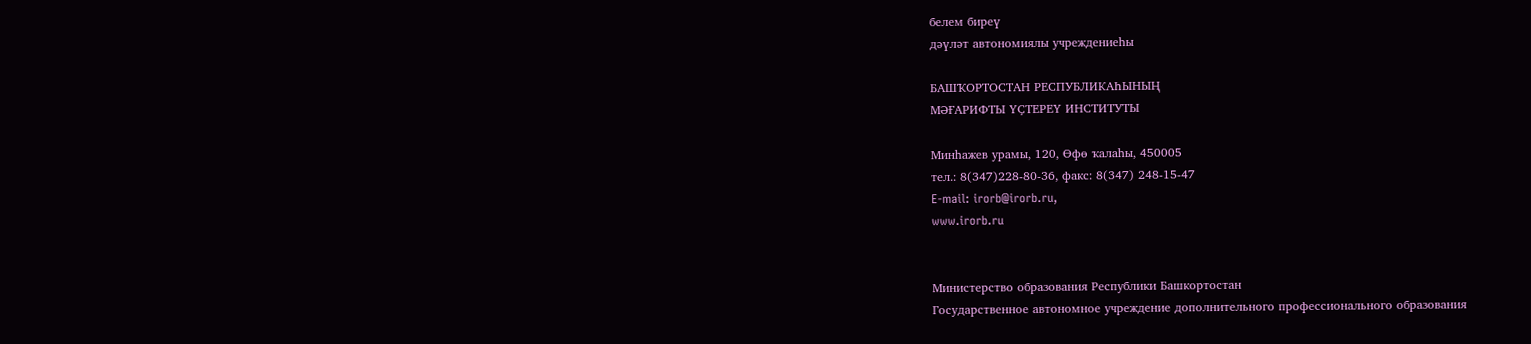белем биреү
дәүләт автономиялы учреждениеһы

БАШҠОРТОСТАН РЕСПУБЛИКАҺЫНЫҢ
МӘҒАРИФТЫ ҮҪТЕРЕҮ ИНСТИТУТЫ

Минһажев урамы, 120, Өфө ҡалаһы, 450005
тел.: 8(347)228-80-36, факс: 8(347) 248-15-47
E-mail: irorb@irorb.ru,
www.irorb.ru


Министерство образования Республики Башкортостан
Государственное автономное учреждение дополнительного профессионального образования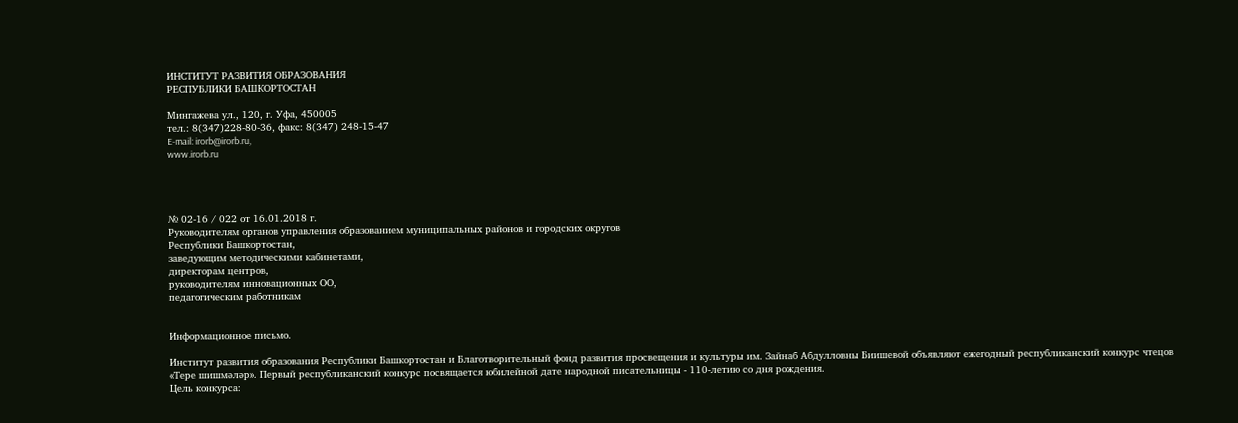ИНСТИТУТ РАЗВИТИЯ ОБРАЗОВАНИЯ
РЕСПУБЛИКИ БАШКОРТОСТАН

Мингажева ул., 120, г. Уфа, 450005
тел.: 8(347)228-80-36, факс: 8(347) 248-15-47
E-mail: irorb@irorb.ru,
www.irorb.ru




№ 02-16 / 022 от 16.01.2018 г.
Руководителям органов управления образованием муниципальных районов и городских округов
Республики Башкортостан,
заведующим методическими кабинетами,
директорам центров,
руководителям инновационных ОО,
педагогическим работникам


Информационное письмо.

Институт развития образования Республики Башкортостан и Благотворительный фонд развития просвещения и культуры им. Зайнаб Абдулловны Биишевой объявляют ежегодный республиканский конкурс чтецов
«Тере шишмәләр». Первый республиканский конкурс посвящается юбилейной дате народной писательницы - 110-летию со дня рождения.
Цель конкурса: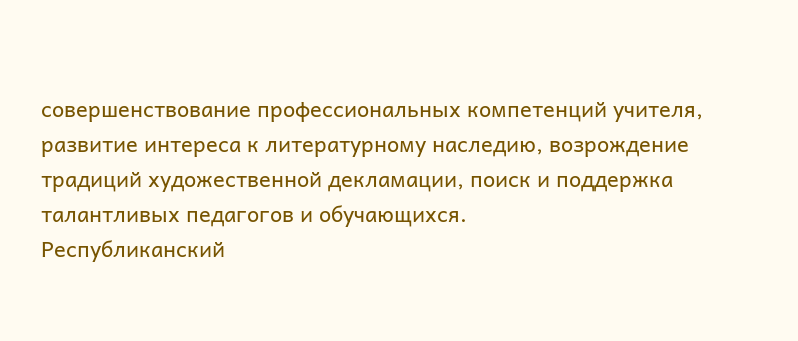совершенствование профессиональных компетенций учителя, развитие интереса к литературному наследию, возрождение традиций художественной декламации, поиск и поддержка талантливых педагогов и обучающихся.
Республиканский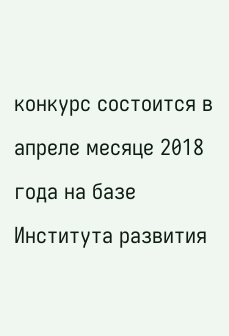конкурс состоится в апреле месяце 2018 года на базе Института развития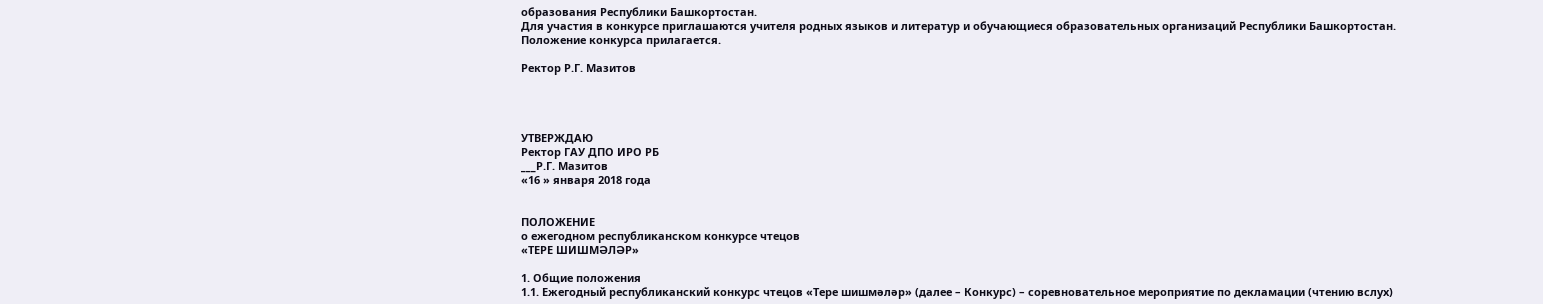образования Республики Башкортостан.
Для участия в конкурсе приглашаются учителя родных языков и литератур и обучающиеся образовательных организаций Республики Башкортостан.
Положение конкурса прилагается.

Ректор Р.Г. Мазитов




УТВЕРЖДАЮ
Ректор ГАУ ДПО ИРО РБ
___Р.Г. Мазитов
«16 » января 2018 года


ПОЛОЖЕНИЕ
о ежегодном республиканском конкурсе чтецов
«ТЕРЕ ШИШМӘЛӘР»

1. Общие положения
1.1. Ежегодный республиканский конкурс чтецов «Тере шишмәләр» (далее – Конкурс) – соревновательное мероприятие по декламации (чтению вслух)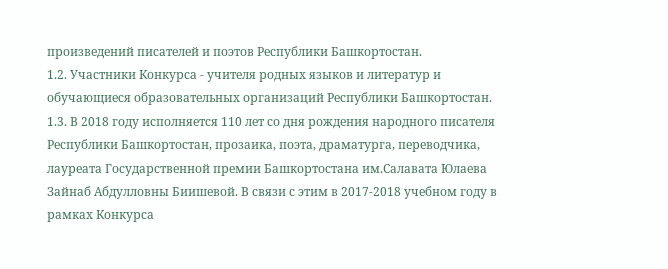произведений писателей и поэтов Республики Башкортостан.
1.2. Участники Конкурса - учителя родных языков и литератур и обучающиеся образовательных организаций Республики Башкортостан.
1.3. В 2018 году исполняется 110 лет со дня рождения народного писателя Республики Башкортостан, прозаика, поэта, драматурга, переводчика, лауреата Государственной премии Башкортостана им.Салавата Юлаева Зайнаб Абдулловны Биишевой. В связи с этим в 2017-2018 учебном году в рамках Конкурса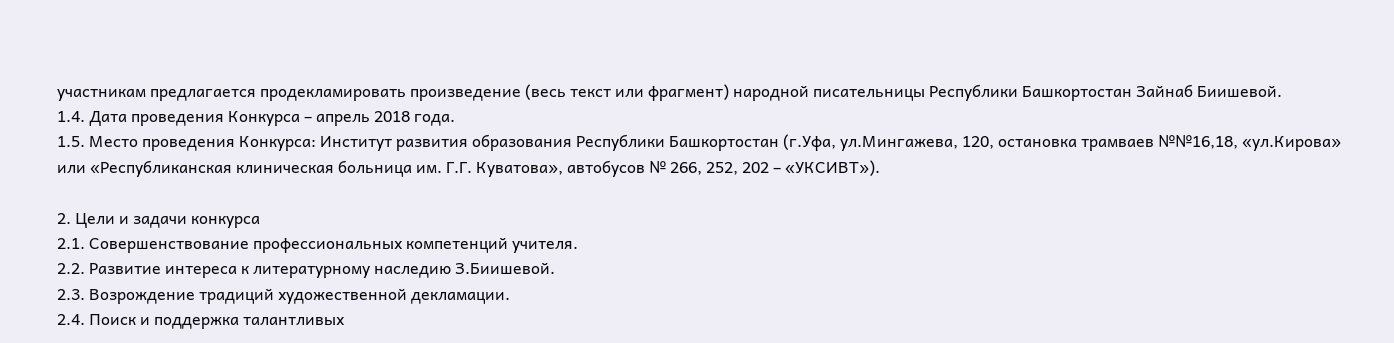участникам предлагается продекламировать произведение (весь текст или фрагмент) народной писательницы Республики Башкортостан Зайнаб Биишевой.
1.4. Дата проведения Конкурса – апрель 2018 года.
1.5. Место проведения Конкурса: Институт развития образования Республики Башкортостан (г.Уфа, ул.Мингажева, 120, остановка трамваев №№16,18, «ул.Кирова» или «Республиканская клиническая больница им. Г.Г. Куватова», автобусов № 266, 252, 202 – «УКСИВТ»).

2. Цели и задачи конкурса
2.1. Совершенствование профессиональных компетенций учителя.
2.2. Развитие интереса к литературному наследию З.Биишевой.
2.3. Возрождение традиций художественной декламации.
2.4. Поиск и поддержка талантливых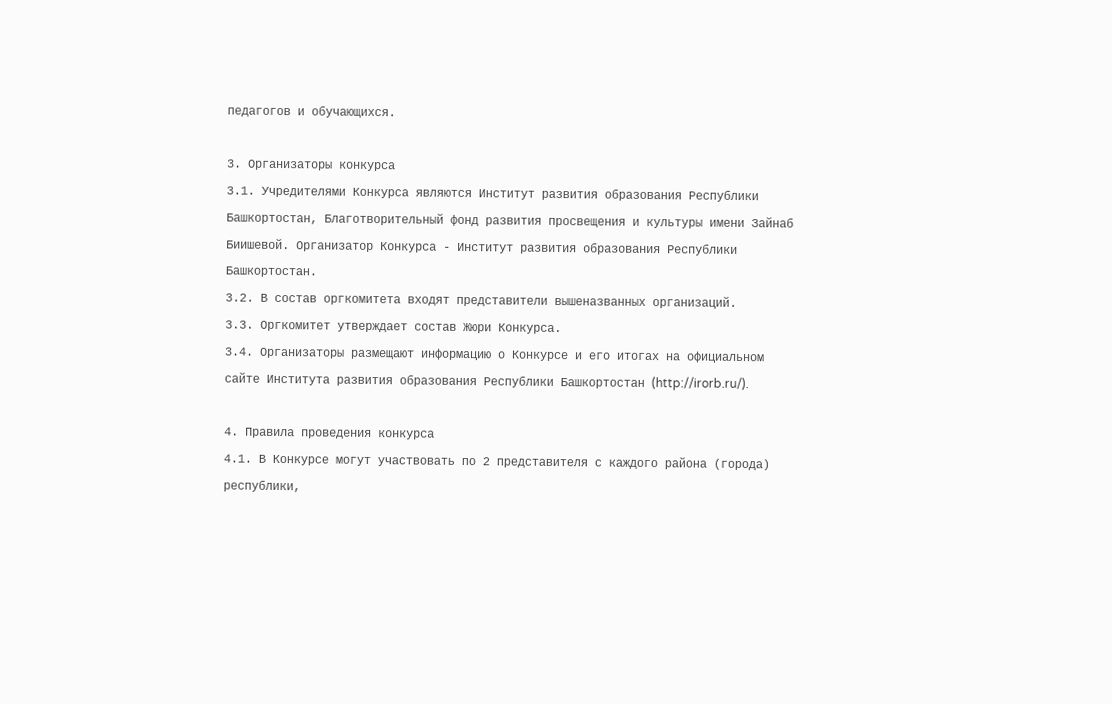педагогов и обучающихся.

3. Организаторы конкурса
3.1. Учредителями Конкурса являются Институт развития образования Республики Башкортостан, Благотворительный фонд развития просвещения и культуры имени Зайнаб Биишевой. Организатор Конкурса - Институт развития образования Республики Башкортостан.
3.2. В состав оргкомитета входят представители вышеназванных организаций.
3.3. Оргкомитет утверждает состав Жюри Конкурса.
3.4. Организаторы размещают информацию о Конкурсе и его итогах на официальном сайте Института развития образования Республики Башкортостан (http://irorb.ru/).

4. Правила проведения конкурса
4.1. В Конкурсе могут участвовать по 2 представителя с каждого района (города) республики,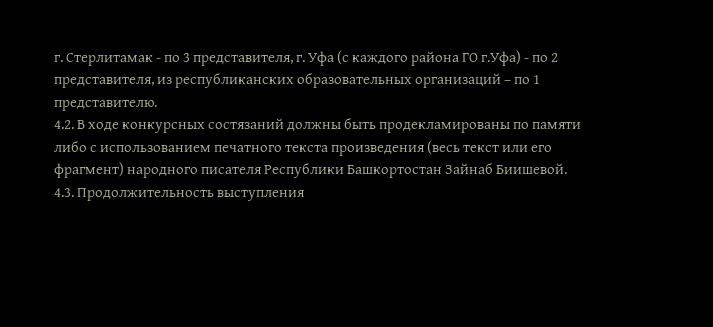г. Стерлитамак - по 3 представителя, г. Уфа (с каждого района ГО г.Уфа) - по 2 представителя, из республиканских образовательных организаций – по 1 представителю.
4.2. В ходе конкурсных состязаний должны быть продекламированы по памяти либо с использованием печатного текста произведения (весь текст или его фрагмент) народного писателя Республики Башкортостан Зайнаб Биишевой.
4.3. Продолжительность выступления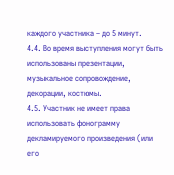каждого участника – до 5 минут.
4.4. Во время выступления могут быть использованы презентации, музыкальное сопровождение, декорации, костюмы.
4.5. Участник не имеет права использовать фонограмму декламируемого произведения (или его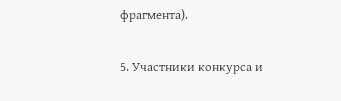фрагмента).

5. Участники конкурса и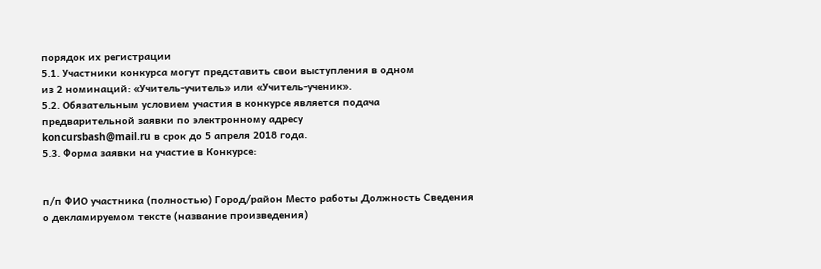порядок их регистрации
5.1. Участники конкурса могут представить свои выступления в одном
из 2 номинаций: «Учитель-учитель» или «Учитель-ученик».
5.2. Обязательным условием участия в конкурсе является подача предварительной заявки по электронному адресу
koncursbash@mail.ru в срок до 5 апреля 2018 года.
5.3. Форма заявки на участие в Конкурсе:


п/п ФИО участника (полностью) Город/район Место работы Должность Сведения о декламируемом тексте (название произведения)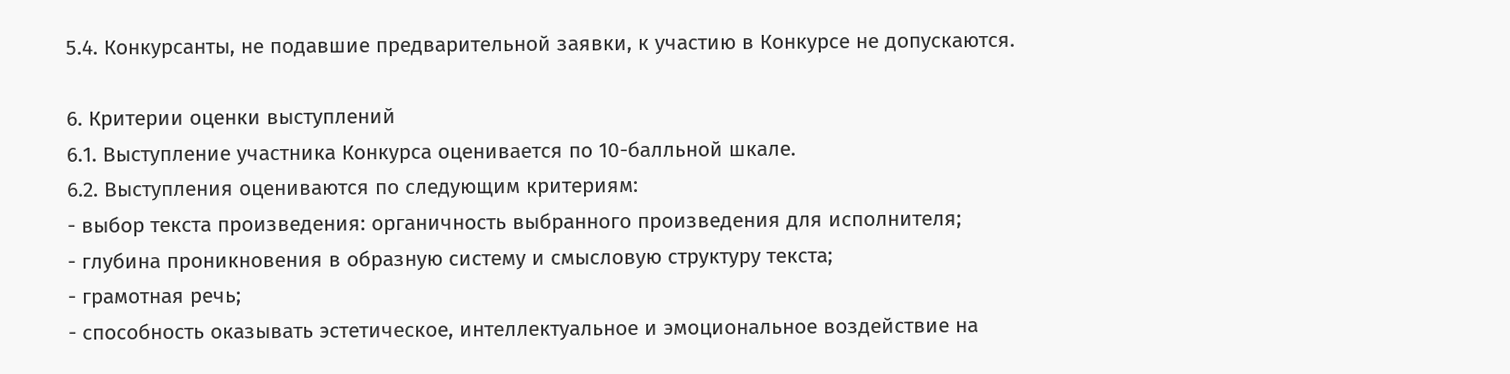5.4. Конкурсанты, не подавшие предварительной заявки, к участию в Конкурсе не допускаются.

6. Критерии оценки выступлений
6.1. Выступление участника Конкурса оценивается по 10-балльной шкале.
6.2. Выступления оцениваются по следующим критериям:
- выбор текста произведения: органичность выбранного произведения для исполнителя;
- глубина проникновения в образную систему и смысловую структуру текста;
- грамотная речь;
- способность оказывать эстетическое, интеллектуальное и эмоциональное воздействие на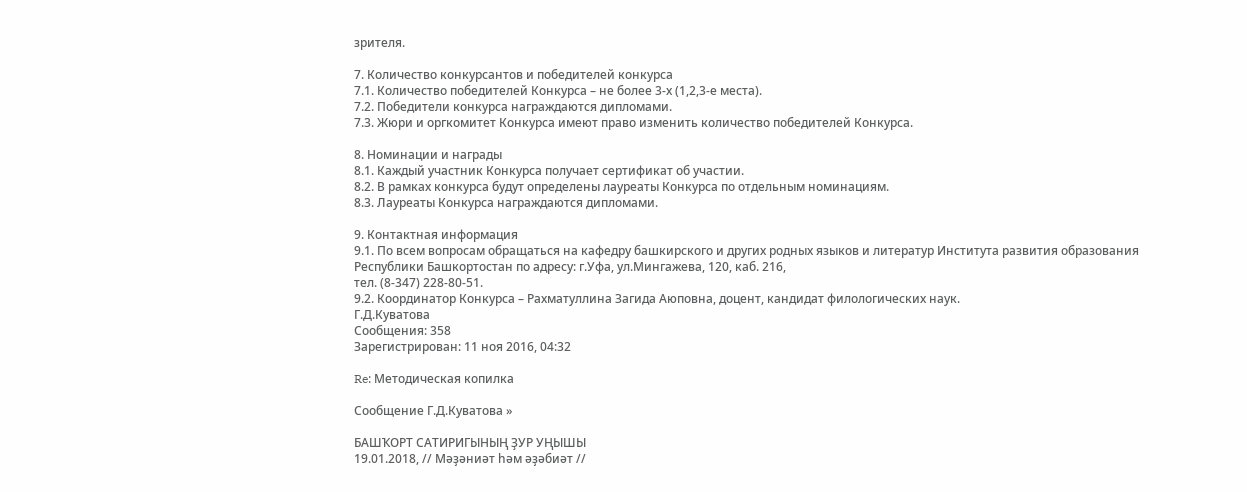зрителя.

7. Количество конкурсантов и победителей конкурса
7.1. Количество победителей Конкурса – не более 3-х (1,2,3-е места).
7.2. Победители конкурса награждаются дипломами.
7.3. Жюри и оргкомитет Конкурса имеют право изменить количество победителей Конкурса.

8. Номинации и награды
8.1. Каждый участник Конкурса получает сертификат об участии.
8.2. В рамках конкурса будут определены лауреаты Конкурса по отдельным номинациям.
8.3. Лауреаты Конкурса награждаются дипломами.

9. Контактная информация
9.1. По всем вопросам обращаться на кафедру башкирского и других родных языков и литератур Института развития образования
Республики Башкортостан по адресу: г.Уфа, ул.Мингажева, 120, каб. 216,
тел. (8-347) 228-80-51.
9.2. Координатор Конкурса – Рахматуллина Загида Аюповна, доцент, кандидат филологических наук.
Г.Д.Куватова
Сообщения: 358
Зарегистрирован: 11 ноя 2016, 04:32

Re: Методическая копилка

Сообщение Г.Д.Куватова »

БАШҠОРТ САТИРИГЫНЫҢ ҘУР УҢЫШЫ
19.01.2018, // Мәҙәниәт һәм әҙәбиәт //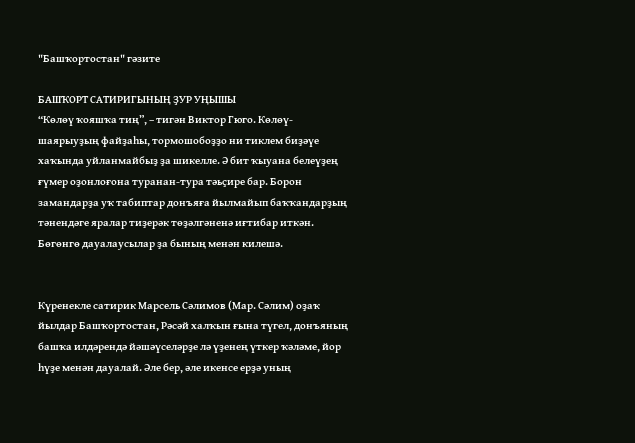"Башҡортостан" гәзите

БАШҠОРТ САТИРИГЫНЫҢ ҘУР УҢЫШЫ
“Көлөү ҡояшҡа тиң”, – тигән Виктор Гюго. Көлөү-шаярыуҙың файҙаһы, тормошобоҙҙо ни тиклем биҙәүе хаҡында уйланмайбыҙ ҙа шикелле. Ә бит ҡыуана белеүҙең ғүмер оҙонлоғона туранан-тура тәьҫире бар. Борон замандарҙа уҡ табиптар донъяға йылмайып баҡҡандарҙың тәнендәге яралар тиҙерәк төҙәлгәненә иғтибар иткән. Бөгөнгө дауалаусылар ҙа бының менән килешә.


Күренекле сатирик Марсель Сәлимов (Мар. Сәлим) оҙаҡ йылдар Башҡортостан, Рәсәй халҡын ғына түгел, донъяның башҡа илдәрендә йәшәүселәрҙе лә үҙенең үткер ҡәләме, йор һүҙе менән дауалай. Әле бер, әле икенсе ерҙә уның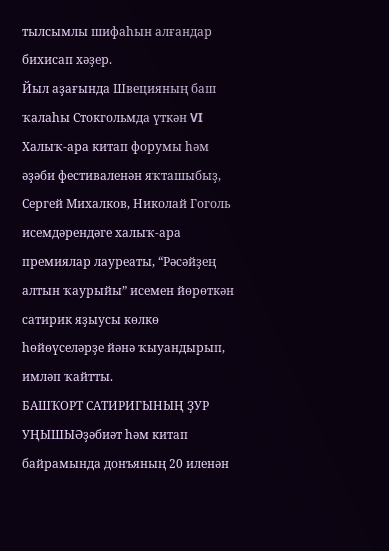тылсымлы шифаһын алғандар бихисап хәҙер.
Йыл аҙағында Швецияның баш ҡалаһы Стокгольмда үткән VI Халыҡ-ара китап форумы һәм әҙәби фестиваленән яҡташыбыҙ, Сергей Михалков, Николай Гоголь исемдәрендәге халыҡ-ара премиялар лауреаты, “Рәсәйҙең алтын ҡаурыйы” исемен йөрөткән сатирик яҙыусы көлкө һөйөүселәрҙе йәнә ҡыуандырып, имләп ҡайтты.
БАШҠОРТ САТИРИГЫНЫҢ ҘУР УҢЫШЫӘҙәбиәт һәм китап байрамында донъяның 20 иленән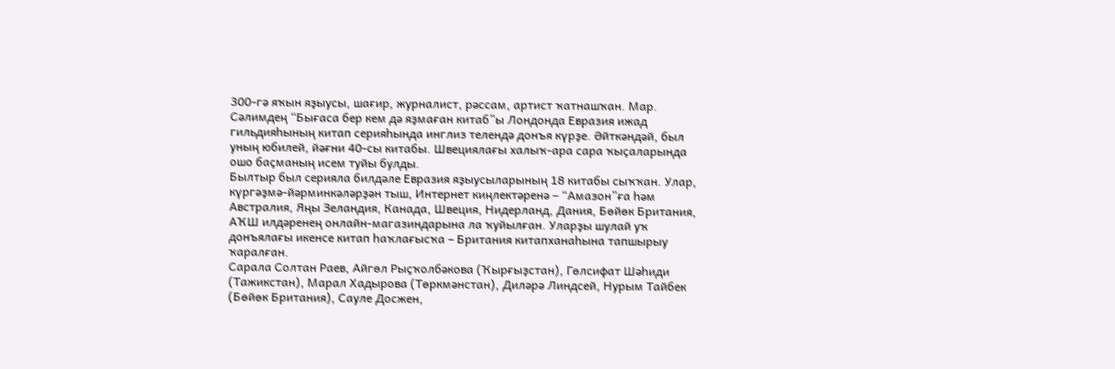300-гә яҡын яҙыусы, шағир, журналист, рәссам, артист ҡатнашҡан. Мар. Сәлимдең “Бығаса бер кем дә яҙмаған китаб”ы Лондонда Евразия ижад гильдияһының китап серияһында инглиз телендә донъя күрҙе. Әйткәндәй, был уның юбилей, йәғни 40-сы китабы. Швециялағы халыҡ-ара сара ҡыҫаларында ошо баҫманың исем туйы булды.
Былтыр был серияла билдәле Евразия яҙыусыларының 18 китабы сыҡҡан. Улар, күргәҙмә-йәрминкәләрҙән тыш, Интернет киңлектәренә – “Амазон”ға һәм Австралия, Яңы Зеландия, Канада, Швеция, Нидерланд, Дания, Бөйөк Британия, АҠШ илдәренең онлайн-магазиндарына ла ҡуйылған. Уларҙы шулай уҡ донъялағы икенсе китап һаҡлағысҡа – Британия китапханаһына тапшырыу ҡаралған.
Сарала Солтан Раев, Айгөл Рыҫҡолбәкова (Ҡырғыҙстан), Гөлсифат Шәһиди (Тажикстан), Марал Хадырова (Төркмәнстан), Диләрә Линдсей, Нурым Тайбек (Бөйөк Британия), Сауле Досжен,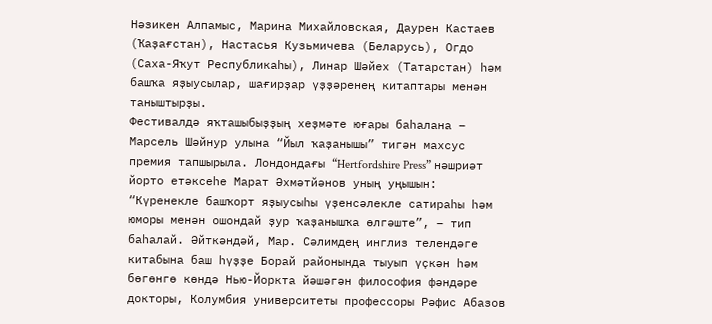Нәзикен Алпамыс, Марина Михайловская, Даурен Кастаев (Ҡаҙағстан), Настасья Кузьмичева (Беларусь), Огдо (Саха-Яҡут Республикаһы), Линар Шәйех (Татарстан) һәм башҡа яҙыусылар, шағирҙар үҙҙәренең китаптары менән таныштырҙы.
Фестивалдә яҡташыбыҙҙың хеҙмәте юғары баһалана – Марсель Шәйнур улына “Йыл ҡаҙанышы” тигән махсус премия тапшырыла. Лондондағы “Hertfordshire Press” нәшриәт йорто етәксеһе Марат Әхмәтйәнов уның уңышын: “Күренекле башҡорт яҙыусыһы үҙенсәлекле сатираһы һәм юморы менән ошондай ҙур ҡаҙанышҡа өлгәште”, – тип баһалай. Әйткәндәй, Мар. Сәлимдең инглиз телендәге китабына баш һүҙҙе Борай районында тыуып үҫкән һәм бөгөнгө көндә Нью-Йоркта йәшәгән философия фәндәре докторы, Колумбия университеты профессоры Рәфис Абазов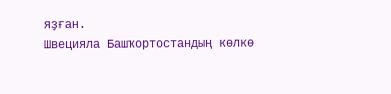яҙған.
Швецияла Башҡортостандың көлкө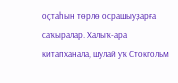оҫтаһын төрлө осрашыуҙарға саҡыралар. Халыҡ-ара китапханала, шулай уҡ Стокгольм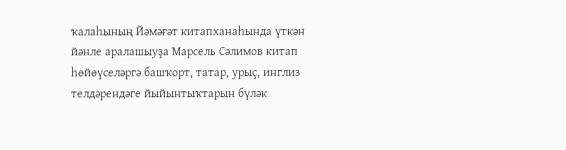ҡалаһының Йәмәғәт китапханаһында үткән йәнле аралашыуҙа Марсель Сәлимов китап һөйөүселәргә башҡорт, татар, урыҫ, инглиз телдәрендәге йыйынтыҡтарын бүләк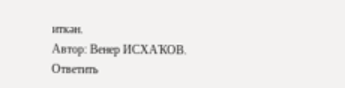иткән.
Автор: Венер ИСХАҠОВ.
Ответить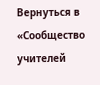Вернуться в «Сообщество учителей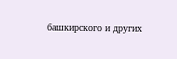башкирского и других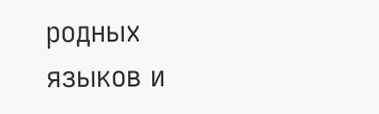родных языков и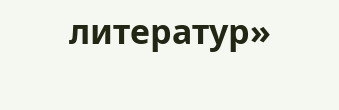литератур»